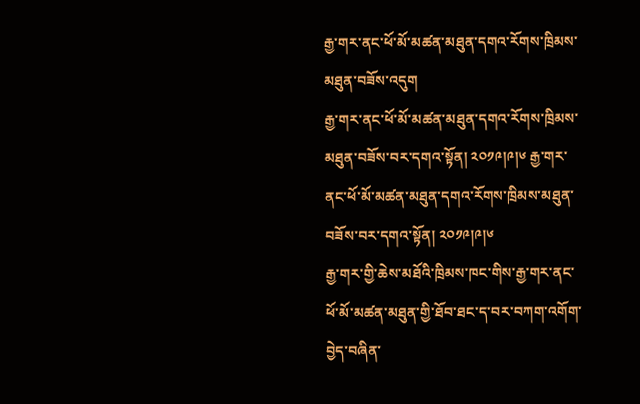རྒྱ་གར་ནང་ཕོ་མོ་མཚན་མཐུན་དགའ་རོགས་ཁྲིམས་མཐུན་བཟོས་འདུག
རྒྱ་གར་ནང་ཕོ་མོ་མཚན་མཐུན་དགའ་རོགས་ཁྲིམས་མཐུན་བཟོས་བར་དགའ་སྟོན། ༢༠༡༩།༩།༦ རྒྱ་གར་ནང་ཕོ་མོ་མཚན་མཐུན་དགའ་རོགས་ཁྲིམས་མཐུན་བཟོས་བར་དགའ་སྟོན། ༢༠༡༩།༩།༦
རྒྱ་གར་གྱི་ཆེས་མཐོའི་ཁྲིམས་ཁང་གིས་རྒྱ་གར་ནང་ཕོ་མོ་མཚན་མཐུན་གྱི་ཐོབ་ཐང་ད་བར་བཀག་འགོག་བྱེད་བཞིན་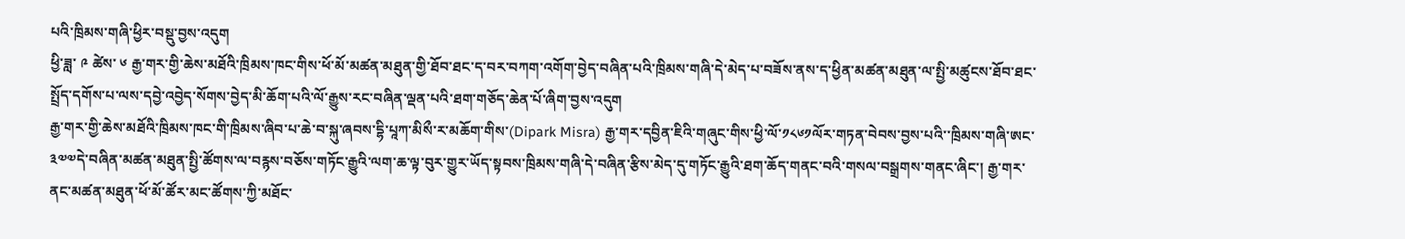པའི་ཁྲིམས་གཞི་ཕྱིར་བསྡུ་བྱས་འདུག
ཕྱི་ཟླ་ ༩ ཚེས་ ༦ རྒྱ་གར་གྱི་ཆེས་མཐོའི་ཁྲིམས་ཁང་གིས་ཕོ་མོ་མཚན་མཐུན་གྱི་ཐོབ་ཐང་ད་བར་བཀག་འགོག་བྱེད་བཞིན་པའི་ཁྲིམས་གཞི་དེ་མེད་པ་བཟོས་ནས་ད་ཕྱིན་མཚན་མཐུན་ལ་སྤྱི་མཚུངས་ཐོབ་ཐང་སྤྲོད་དགོས་པ་ལས་དབྱེ་འབྱེད་སོགས་བྱེད་མི་ཆོག་པའི་ལོ་རྒྱུས་རང་བཞིན་ལྡན་པའི་ཐག་གཅོད་ཆེན་པོ་ཞིག་བྱས་འདུག
རྒྱ་གར་གྱི་ཆེས་མཐོའི་ཁྲིམས་ཁང་གི་ཁྲིམས་ཞིབ་པ་ཆེ་བ་སྐུ་ཞབས་དྷི་པཱཀ་མིསྀ་ར་མཆོག་གིས་(Dipark Misra) རྒྱ་གར་དབྱིན་ཇིའི་གཞུང་གིས་ཕྱི་ལོ་༡༨༦༡ལོར་གཏན་བེབས་བྱས་པའི་་ཁྲིམས་གཞི་ཨང་༣༧༧དེ་བཞིན་མཚན་མཐུན་སྤྱི་ཚོགས་ལ་བརྙས་བཅོས་གཏོང་རྒྱུའི་ལག་ཆ་ལྟ་བུར་གྱུར་ཡོད་སྟབས་ཁྲིམས་གཞི་དེ་བཞིན་རྩིས་མེད་དུ་གཏོང་རྒྱུའི་ཐག་ཆོད་གནང་བའི་གསལ་བསྒྲགས་གནང་ཞིང་། རྒྱ་གར་ནང་མཚན་མཐུན་ཕོ་མོ་ཚོར་མང་ཚོགས་ཀྱི་མཐོང་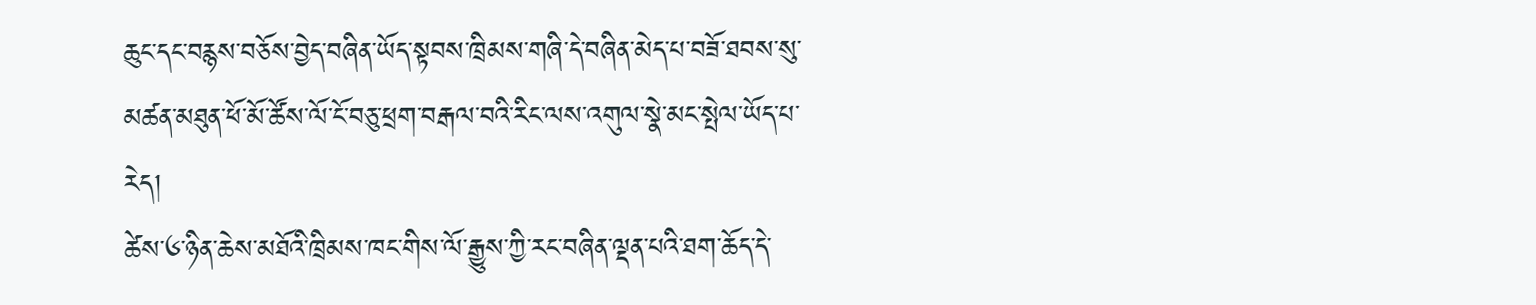ཆུང་དང་བརྙས་བཅོས་བྱེད་བཞིན་ཡོད་སྟབས་ཁྲིམས་གཞི་དེ་བཞིན་མེད་པ་བཟོ་ཐབས་སུ་མཚན་མཐུན་ཕོ་མོ་ཚོས་ལོ་ངོ་བཅུ་ཕྲག་བརྒལ་བའི་རིང་ལས་འགུལ་སྣེ་མང་སྤེལ་ཡོད་པ་རེད།
ཚེས་༦་ཉིན་ཆེས་མཐོའི་ཁྲིམས་ཁང་གིས་ལོ་རྒྱུས་ཀྱི་རང་བཞིན་ལྡན་པའི་ཐག་ཆོད་དེ་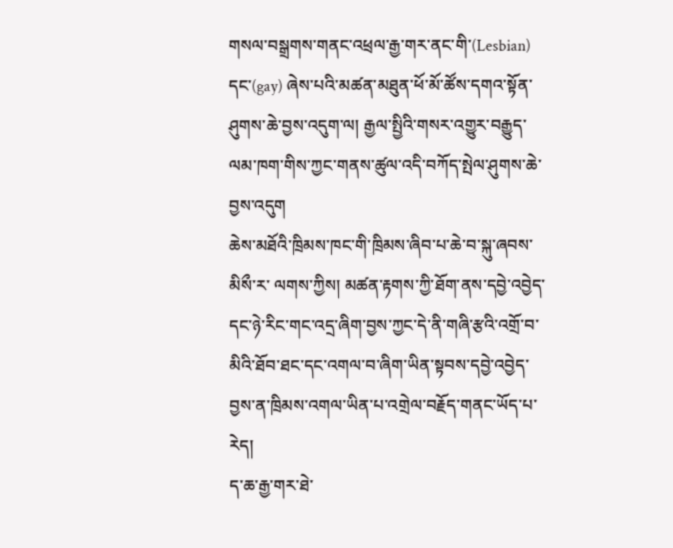གསལ་བསྒྲགས་གནང་འཕྲལ་རྒྱ་གར་ནང་གི་(Lesbian) དང་(gay) ཞེས་པའི་མཚན་མཐུན་ཕོ་མོ་ཚོས་དགའ་སྟོན་ཤུགས་ཆེ་བྱས་འདུག་ལ། རྒྱལ་སྤྱིའི་གསར་འགྱུར་བརྒྱུད་ལམ་ཁག་གིས་ཀྱང་གནས་ཚུལ་འདི་བཀོད་སྤེལ་ཤུགས་ཆེ་བྱས་འདུག
ཆེས་མཐོའི་ཁྲིམས་ཁང་གི་ཁྲིམས་ཞིབ་པ་ཆེ་བ་སྐུ་ཞབས་ མིསྀ་ར་ ལགས་ཀྱིས། མཚན་རྟགས་ཀྱི་ཐོག་ནས་དབྱེ་འབྱེད་དང་ཉེ་རིང་གང་འདྲ་ཞིག་བྱས་ཀྱང་དེ་ནི་གཞི་རྩའི་འགྲོ་བ་མིའི་ཐོབ་ཐང་དང་འགལ་བ་ཞིག་ཡིན་སྟབས་དབྱེ་འབྱེད་བྱས་ན་ཁྲིམས་འགལ་ཡིན་པ་འགྲེལ་བརྗོད་གནང་ཡོད་པ་རེད།
ད་ཆ་རྒྱ་གར་ཐེ་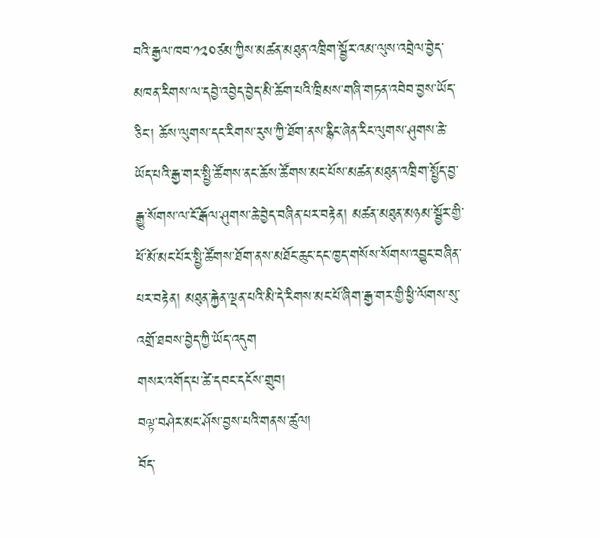བའི་རྒྱལ་ཁབ་༡༢༠ཙམ་ཀྱིས་མཚན་མཐུན་འཁྲིག་སྦྱོར་འམ་ལུས་འབྲེལ་བྱེད་མཁན་རིགས་ལ་དབྱེ་འབྱེད་བྱེད་མི་ཆོག་པའི་ཁྲིམས་གཞི་གཏན་འབེབ་བྱས་ཡོད་ཅིང་། ཆོས་ལུགས་དང་རིགས་རུས་ཀྱི་ཐོག་ནས་རྙིང་ཞེན་རིང་ལུགས་ཤུགས་ཆེ་ཡོད་པའི་རྒྱ་གར་སྤྱི་ཚོགས་ནང་ཆོས་ཚོགས་མང་པོས་མཚན་མཐུན་འཁྲིག་སྤྱོད་བྱ་རྒྱུ་སོགས་ལ་ངོ་རྒོལ་ཤུགས་ཆེ་བྱེད་བཞིན་པར་བརྟེན། མཚན་མཐུན་མཉམ་སྦྱོར་གྱི་ཕོ་མོ་མང་པོར་སྤྱི་ཚོགས་ཐོག་ནས་མཐོང་ཆུང་དང་ཁྱད་གསོས་སོགས་འབྱུང་བཞིན་པར་བརྟེན། མཐུན་རྐྱེན་ལྡན་པའི་མི་དེ་རིགས་མང་པོ་ཞིག་རྒྱ་གར་གྱི་ཕྱི་ལོགས་སུ་འགྲོ་ཐབས་བྱེད་ཀྱི་ཡོད་འདུག
གསར་འགོད་པ་ཚེ་དབང་དངོས་གྲུབ།
བལྟ་བཤེར་མང་ཤོས་བྱས་པའི་གནས་ཚུལ།
བོད་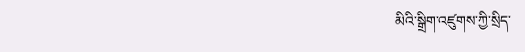མིའི་སྒྲིག་འཛུགས་ཀྱི་སྲིད་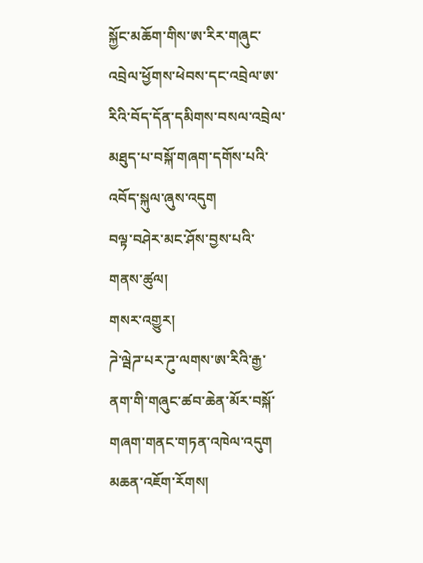སྐྱོང་མཆོག་གིས་ཨ་རིར་གཞུང་འབྲེལ་ཕྱོགས་ཕེབས་དང་འབྲེལ་ཨ་རིའི་བོད་དོན་དམིགས་བསལ་འབྲེལ་མཐུད་པ་བསྐོ་གཞག་དགོས་པའི་འབོད་སྐུལ་ཞུས་འདུག
བལྟ་བཤེར་མང་ཤོས་བྱས་པའི་གནས་ཚུལ།
གསར་འགྱུར།
ཌེ་ལྦེཌ་པར་ཌུ་ལགས་ཨ་རིའི་རྒྱ་ནག་གི་གཞུང་ཚབ་ཆེན་མོར་བསྐོ་གཞག་གནང་གཏན་འཁེལ་འདུག
མཆན་འཇོག་རོགས།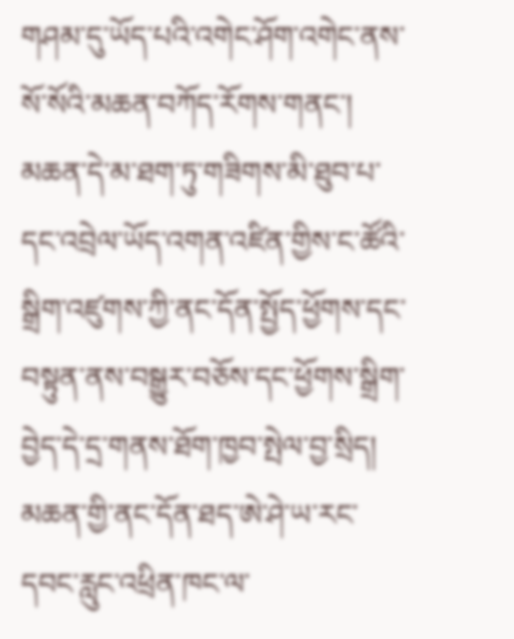གཤམ་དུ་ཡོད་པའི་འགེང་ཤོག་འགེང་ནས་སོ་སོའི་མཆན་བཀོད་རོགས་གནང་། མཆན་དེ་མ་ཐག་ཏུ་གཟིགས་མི་ཐུབ་པ་དང་འབྲེལ་ཡོད་འགན་འཛིན་གྱིས་ང་ཚོའི་སྒྲིག་འཛུགས་ཀྱི་ནང་དོན་སྤྱོད་ཕྱོགས་དང་བསྟུན་ནས་བསྒྱུར་བཅོས་དང་ཕྱོགས་སྒྲིག་བྱེད་དེ་དྲ་གནས་ཐོག་ཁྱབ་སྤེལ་བྱ་སྲིད། མཆན་གྱི་ནང་དོན་ཐད་ཨེ་ཤེ་ཡ་རང་དབང་རླུང་འཕྲིན་ཁང་ལ་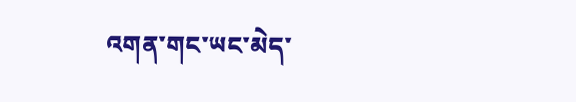འགན་གང་ཡང་མེད་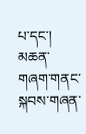པ་དང་། མཆན་གཞག་གནང་སྐབས་གཞན་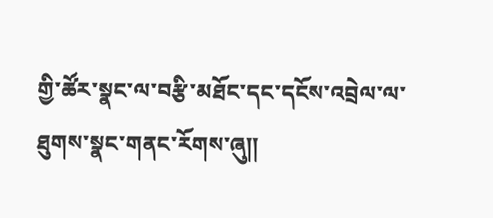གྱི་ཚོར་སྣང་ལ་བརྩི་མཐོང་དང་དངོས་འབྲེལ་ལ་ཐུགས་སྣང་གནང་རོགས་ཞུ༎